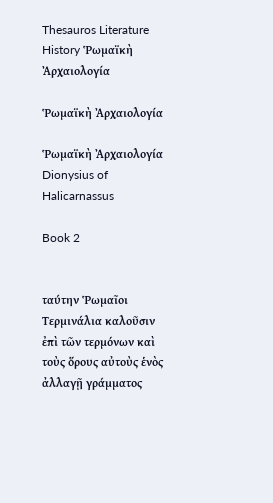Thesauros Literature History Ῥωμαϊκὴ Ἀρχαιολογία

Ῥωμαϊκὴ Ἀρχαιολογία

Ῥωμαϊκὴ Ἀρχαιολογία Dionysius of Halicarnassus

Book 2


ταύτην Ῥωμαῖοι Τερμινάλια καλοῦσιν ἐπὶ τῶν τερμόνων καὶ τοὺς ὅρους αὐτοὺς ἑνὸς ἀλλαγῇ γράμματος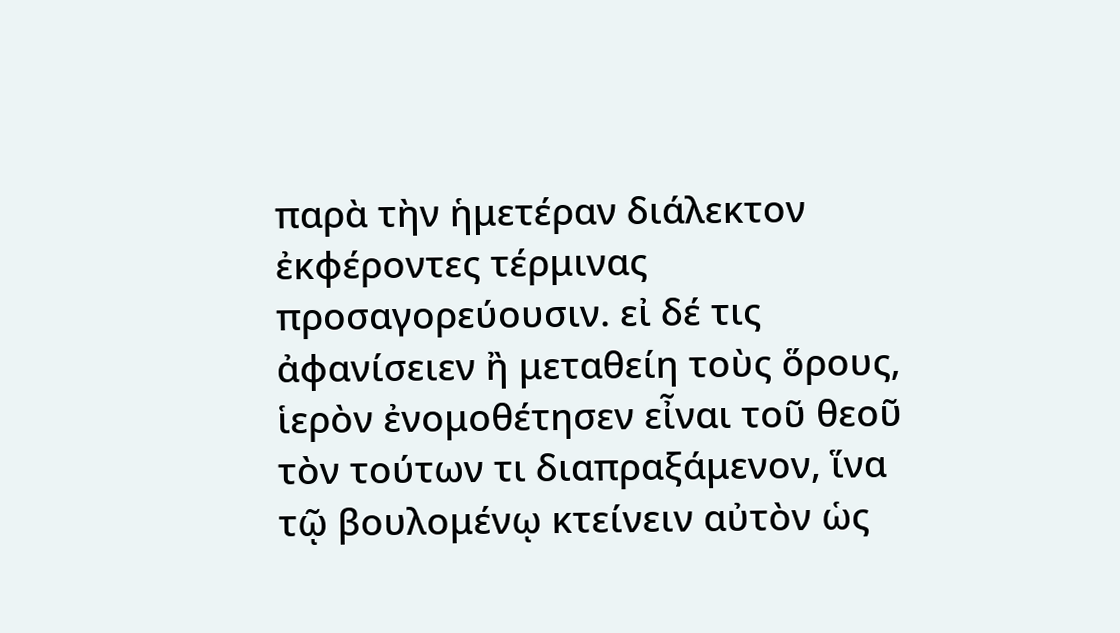παρὰ τὴν ἡμετέραν διάλεκτον ἐκφέροντες τέρμινας προσαγορεύουσιν. εἰ δέ τις ἀφανίσειεν ἢ μεταθείη τοὺς ὅρους, ἱερὸν ἐνομοθέτησεν εἶναι τοῦ θεοῦ τὸν τούτων τι διαπραξάμενον, ἵνα τῷ βουλομένῳ κτείνειν αὐτὸν ὡς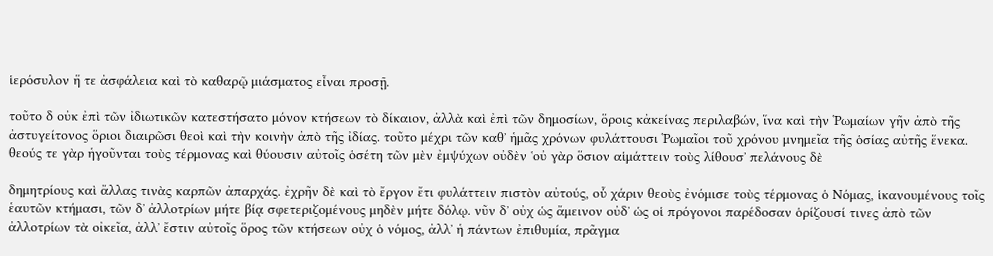ἱερόσυλον ἥ τε ἀσφάλεια καὶ τὸ καθαρῷ μιάσματος εἶναι προσῇ.

τοῦτο δ οὐκ ἐπὶ τῶν ἰδιωτικῶν κατεστήσατο μόνον κτήσεων τὸ δίκαιον, ἀλλὰ καὶ ἐπὶ τῶν δημοσίων, ὅροις κἀκείνας περιλαβών, ἵνα καὶ τὴν Ῥωμαίων γῆν ἀπὸ τῆς ἀστυγείτονος ὅριοι διαιρῶσι θεοὶ καὶ τὴν κοινὴν ἀπὸ τῆς ἰδίας. τοῦτο μέχρι τῶν καθʼ ἡμᾶς χρόνων φυλάττουσι Ῥωμαῖοι τοῦ χρόνου μνημεῖα τῆς ὁσίας αὐτῆς ἕνεκα. θεούς τε γὰρ ἡγοῦνται τοὺς τέρμονας καὶ θύουσιν αὐτοῖς ὁσέτη τῶν μὲν ἐμψύχων οὐδὲν ʽοὐ γὰρ ὅσιον αἱμάττειν τοὺς λίθουσʼ πελάνους δὲ

δημητρίους καὶ ἄλλας τινὰς καρπῶν ἀπαρχάς. ἐχρῆν δὲ καὶ τὸ ἔργον ἔτι φυλάττειν πιστὸν αὐτούς, οὗ χάριν θεοὺς ἐνόμισε τοὺς τέρμονας ὁ Νόμας, ἱκανουμένους τοῖς ἑαυτῶν κτήμασι, τῶν δʼ ἀλλοτρίων μήτε βίᾳ σφετεριζομένους μηδὲν μήτε δόλῳ. νῦν δʼ οὐχ ὡς ἄμεινον οὐδʼ ὡς οἱ πρόγονοι παρέδοσαν ὁρίζουσί τινες ἀπὸ τῶν ἀλλοτρίων τὰ οἰκεῖα, ἀλλʼ ἔστιν αὐτοῖς ὅρος τῶν κτήσεων οὐχ ὁ νόμος, ἀλλʼ ἡ πάντων ἐπιθυμία, πρᾶγμα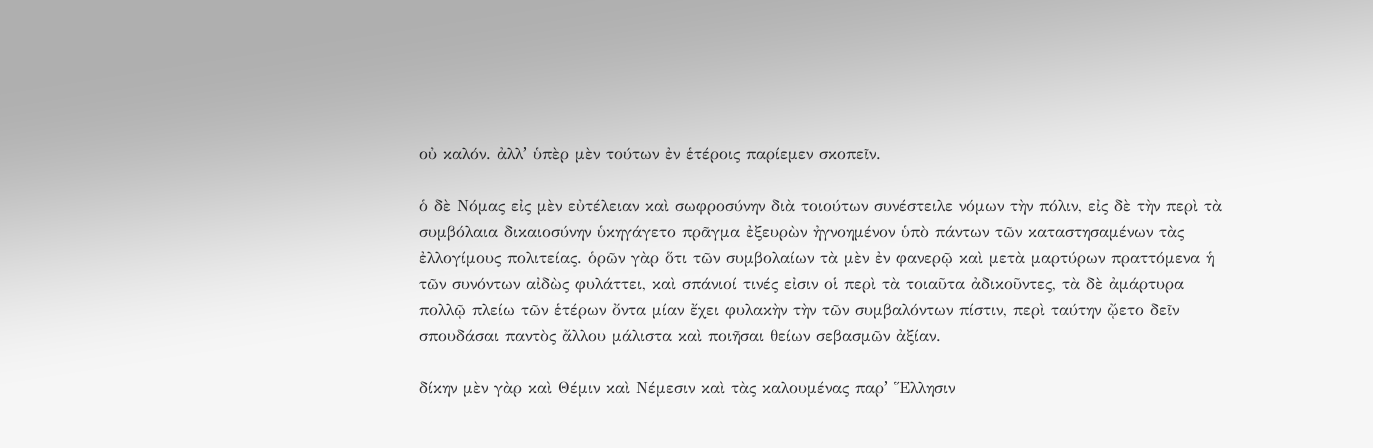οὐ καλόν. ἀλλʼ ὑπὲρ μὲν τούτων ἐν ἑτέροις παρίεμεν σκοπεῖν.

ὁ δὲ Νόμας εἰς μὲν εὐτέλειαν καὶ σωφροσύνην διὰ τοιούτων συνέστειλε νόμων τὴν πόλιν, εἰς δὲ τὴν περὶ τὰ συμβόλαια δικαιοσύνην ὑκηγάγετο πρᾶγμα ἐξευρὼν ἠγνοημένον ὑπὸ πάντων τῶν καταστησαμένων τὰς ἐλλογίμους πολιτείας. ὁρῶν γὰρ ὅτι τῶν συμβολαίων τὰ μὲν ἐν φανερῷ καὶ μετὰ μαρτύρων πραττόμενα ἡ τῶν συνόντων αἰδὼς φυλάττει, καὶ σπάνιοί τινές εἰσιν οἱ περὶ τὰ τοιαῦτα ἀδικοῦντες, τὰ δὲ ἀμάρτυρα πολλῷ πλείω τῶν ἑτέρων ὄντα μίαν ἔχει φυλακὴν τὴν τῶν συμβαλόντων πίστιν, περὶ ταύτην ᾤετο δεῖν σπουδάσαι παντὸς ἄλλου μάλιστα καὶ ποιῆσαι θείων σεβασμῶν ἀξίαν.

δίκην μὲν γὰρ καὶ Θέμιν καὶ Νέμεσιν καὶ τὰς καλουμένας παρʼ Ἕλλησιν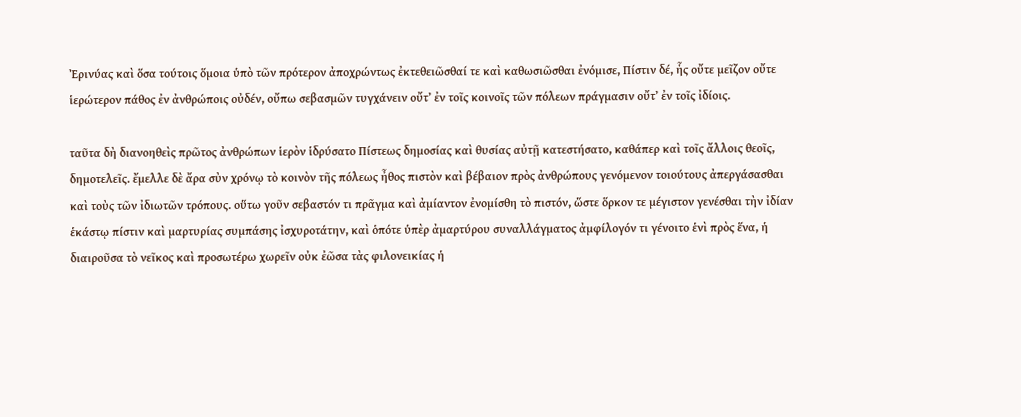Ἐρινύας καὶ ὅσα τούτοις ὅμοια ὑπὸ τῶν πρότερον ἀποχρώντως ἐκτεθειῶσθαί τε καὶ καθωσιῶσθαι ἐνόμισε, Πίστιν δέ, ἧς οὔτε μεῖζον οὔτε ἱερώτερον πάθος ἐν ἀνθρώποις οὐδέν, οὔπω σεβασμῶν τυγχάνειν οὔτʼ ἐν τοῖς κοινοῖς τῶν πόλεων πράγμασιν οὔτʼ ἐν τοῖς ἰδίοις.

ταῦτα δὴ διανοηθεὶς πρῶτος ἀνθρώπων ἱερὸν ἱδρύσατο Πίστεως δημοσίας καὶ θυσίας αὐτῇ κατεστήσατο, καθάπερ καὶ τοῖς ἄλλοις θεοῖς, δημοτελεῖς. ἔμελλε δὲ ἄρα σὺν χρόνῳ τὸ κοινὸν τῆς πόλεως ἦθος πιστὸν καὶ βέβαιον πρὸς ἀνθρώπους γενόμενον τοιούτους ἀπεργάσασθαι καὶ τοὺς τῶν ἰδιωτῶν τρόπους. οὕτω γοῦν σεβαστόν τι πρᾶγμα καὶ ἀμίαντον ἐνομίσθη τὸ πιστόν, ὥστε ὅρκον τε μέγιστον γενέσθαι τὴν ἰδίαν ἑκάστῳ πίστιν καὶ μαρτυρίας συμπάσης ἰσχυροτάτην, καὶ ὁπότε ὑπὲρ ἀμαρτύρου συναλλάγματος ἀμφίλογόν τι γένοιτο ἑνὶ πρὸς ἕνα, ἡ διαιροῦσα τὸ νεῖκος καὶ προσωτέρω χωρεῖν οὐκ ἐῶσα τὰς φιλονεικίας ἡ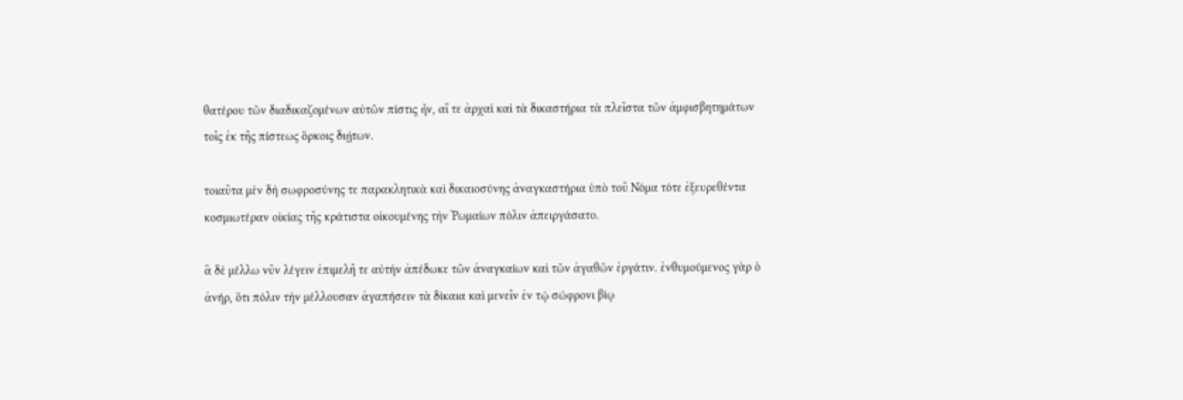θατέρου τῶν διαδικαζομένων αὐτῶν πίστις ἦν, αἵ τε ἀρχαὶ καὶ τὰ δικαστήρια τὰ πλεῖστα τῶν ἀμφισβητημάτων τοῖς ἐκ τῆς πίστεως ὅρκοις διῄτων.

τοιαῦτα μὲν δὴ σωφροσύνης τε παρακλητικὰ καὶ δικαιοσύνης ἀναγκαστήρια ὑπὸ τοῦ Νόμα τότε ἐξευρεθέντα κοσμιωτέραν οἰκίας τῆς κράτιστα οἰκουμένης τὴν Ῥωμαίων πόλιν ἀπειργάσατο.

ἃ δὲ μέλλω νῦν λέγειν ἐπιμελῆ τε αὐτὴν ἀπέδωκε τῶν ἀναγκαίων καὶ τῶν ἀγαθῶν ἐργάτιν. ἐνθυμούμενος γὰρ ὁ ἀνήρ, ὅτι πόλιν τὴν μέλλουσαν ἀγαπήσειν τὰ δίκαια καὶ μενεῖν ἐν τῷ σώφρονι βίῳ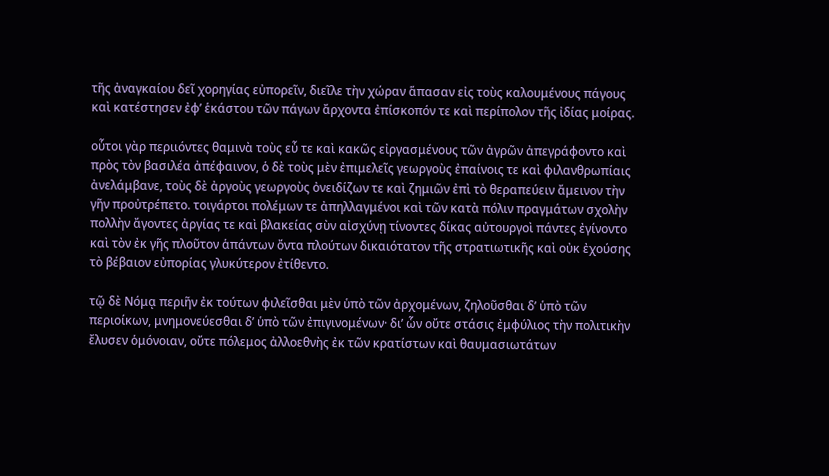τῆς ἀναγκαίου δεῖ χορηγίας εὐπορεῖν, διεῖλε τὴν χώραν ἅπασαν εἰς τοὺς καλουμένους πάγους καὶ κατέστησεν ἐφʼ ἑκάστου τῶν πάγων ἄρχοντα ἐπίσκοπόν τε καὶ περίπολον τῆς ἰδίας μοίρας.

οὗτοι γὰρ περιιόντες θαμινὰ τοὺς εὖ τε καὶ κακῶς εἰργασμένους τῶν ἀγρῶν ἀπεγράφοντο καὶ πρὸς τὸν βασιλέα ἀπέφαινον, ὁ δὲ τοὺς μὲν ἐπιμελεῖς γεωργοὺς ἐπαίνοις τε καὶ φιλανθρωπίαις ἀνελάμβανε, τοὺς δὲ ἀργοὺς γεωργοὺς ὀνειδίζων τε καὶ ζημιῶν ἐπὶ τὸ θεραπεύειν ἄμεινον τὴν γῆν προὐτρέπετο. τοιγάρτοι πολέμων τε ἀπηλλαγμένοι καὶ τῶν κατὰ πόλιν πραγμάτων σχολὴν πολλὴν ἄγοντες ἀργίας τε καὶ βλακείας σὺν αἰσχύνῃ τίνοντες δίκας αὐτουργοὶ πάντες ἐγίνοντο καὶ τὸν ἐκ γῆς πλοῦτον ἁπάντων ὄντα πλούτων δικαιότατον τῆς στρατιωτικῆς καὶ οὐκ ἐχούσης τὸ βέβαιον εὐπορίας γλυκύτερον ἐτίθεντο.

τῷ δὲ Νόμᾳ περιῆν ἐκ τούτων φιλεῖσθαι μὲν ὑπὸ τῶν ἀρχομένων, ζηλοῦσθαι δʼ ὑπὸ τῶν περιοίκων, μνημονεύεσθαι δʼ ὑπὸ τῶν ἐπιγινομένων· διʼ ὧν οὔτε στάσις ἐμφύλιος τὴν πολιτικὴν ἔλυσεν ὁμόνοιαν, οὔτε πόλεμος ἀλλοεθνὴς ἐκ τῶν κρατίστων καὶ θαυμασιωτάτων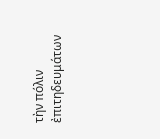τὴν πόλιν ἐπιτηδευμάτων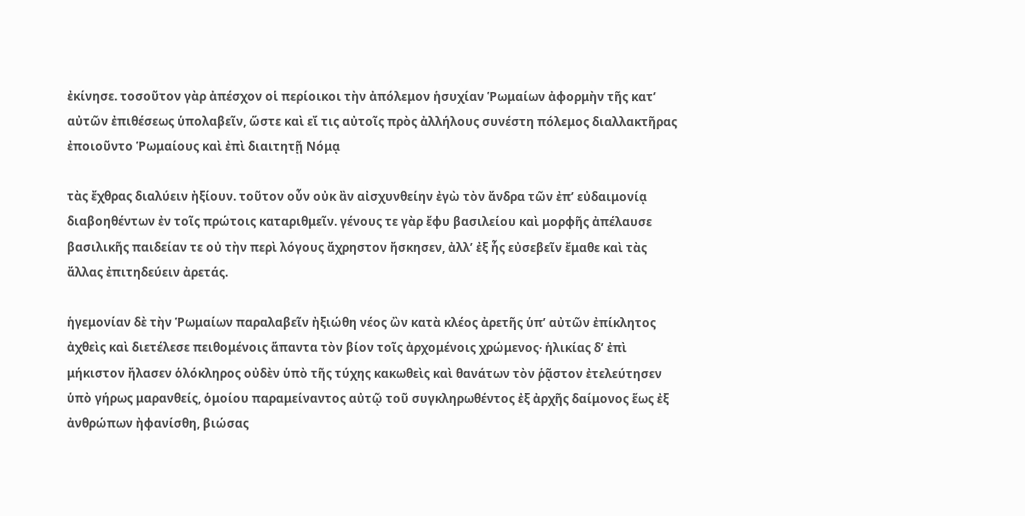ἐκίνησε. τοσοῦτον γὰρ ἀπέσχον οἱ περίοικοι τὴν ἀπόλεμον ἡσυχίαν Ῥωμαίων ἀφορμὴν τῆς κατʼ αὐτῶν ἐπιθέσεως ὑπολαβεῖν, ὥστε καὶ εἴ τις αὐτοῖς πρὸς ἀλλήλους συνέστη πόλεμος διαλλακτῆρας ἐποιοῦντο Ῥωμαίους καὶ ἐπὶ διαιτητῇ Νόμᾳ

τὰς ἔχθρας διαλύειν ἠξίουν. τοῦτον οὖν οὐκ ἂν αἰσχυνθείην ἐγὼ τὸν ἄνδρα τῶν ἐπʼ εὐδαιμονίᾳ διαβοηθέντων ἐν τοῖς πρώτοις καταριθμεῖν. γένους τε γὰρ ἔφυ βασιλείου καὶ μορφῆς ἀπέλαυσε βασιλικῆς παιδείαν τε οὐ τὴν περὶ λόγους ἄχρηστον ἤσκησεν, ἀλλʼ ἐξ ἧς εὐσεβεῖν ἔμαθε καὶ τὰς ἄλλας ἐπιτηδεύειν ἀρετάς.

ἡγεμονίαν δὲ τὴν Ῥωμαίων παραλαβεῖν ἠξιώθη νέος ὢν κατὰ κλέος ἀρετῆς ὑπʼ αὐτῶν ἐπίκλητος ἀχθεὶς καὶ διετέλεσε πειθομένοις ἅπαντα τὸν βίον τοῖς ἀρχομένοις χρώμενος· ἡλικίας δʼ ἐπὶ μήκιστον ἤλασεν ὁλόκληρος οὐδὲν ὑπὸ τῆς τύχης κακωθεὶς καὶ θανάτων τὸν ῥᾷστον ἐτελεύτησεν ὑπὸ γήρως μαρανθείς, ὁμοίου παραμείναντος αὐτῷ τοῦ συγκληρωθέντος ἐξ ἀρχῆς δαίμονος ἕως ἐξ ἀνθρώπων ἠφανίσθη, βιώσας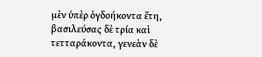μὲν ὑπὲρ ὀγδοήκοντα ἔτη, βασιλεύσας δὲ τρία καὶ τετταράκοντα, γενεὰν δὲ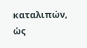καταλιπών, ὡς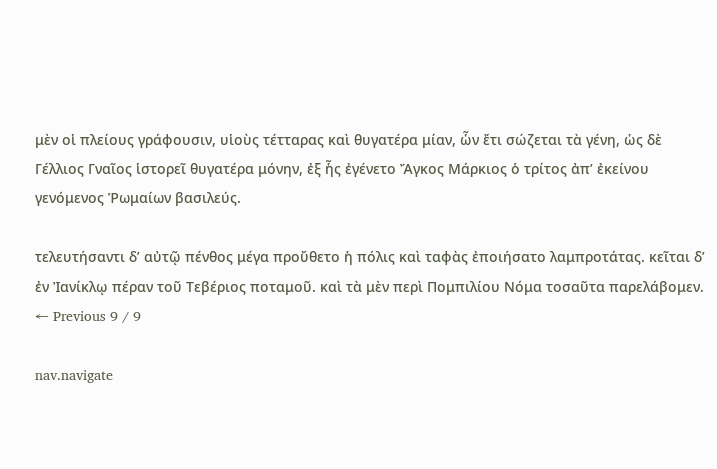μὲν οἱ πλείους γράφουσιν, υἱοὺς τέτταρας καὶ θυγατέρα μίαν, ὧν ἔτι σώζεται τὰ γένη, ὡς δὲ Γέλλιος Γναῖος ἱστορεῖ θυγατέρα μόνην, ἐξ ἧς ἐγένετο Ἄγκος Μάρκιος ὁ τρίτος ἀπʼ ἐκείνου γενόμενος Ῥωμαίων βασιλεύς.

τελευτήσαντι δʼ αὐτῷ πένθος μέγα προὔθετο ἡ πόλις καὶ ταφὰς ἐποιήσατο λαμπροτάτας. κεῖται δʼ ἐν Ἰανίκλῳ πέραν τοῦ Τεβέριος ποταμοῦ. καὶ τὰ μὲν περὶ Πομπιλίου Νόμα τοσαῦτα παρελάβομεν.
← Previous 9 / 9

nav.navigate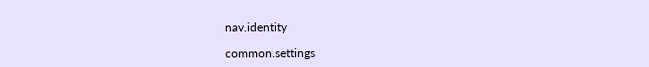nav.identity

common.settings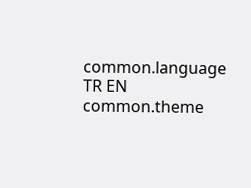common.language
TR EN
common.theme